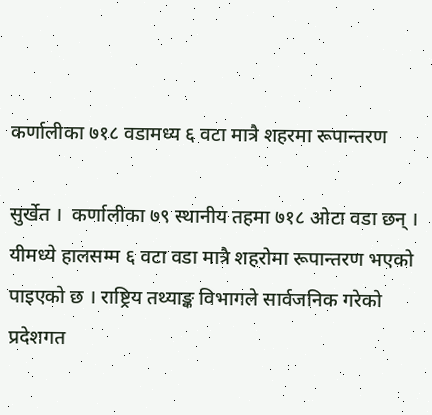कर्णालीका ७१८ वडामध्य ६ वटा मात्रै शहरमा रूपान्तरण

सुर्खेत ।  कर्णालीका ७९ स्थानीय तहमा ७१८ ओटा वडा छन् । यीमध्ये हालसम्म ६ वटा वडा मात्रै शहरोमा रूपान्तरण भएको पाइएको छ । राष्ट्रिय तथ्याङ्क विभागले सार्वजनिक गरेको प्रदेशगत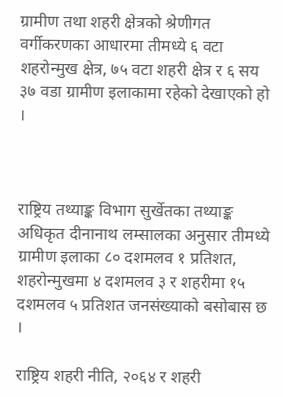ग्रामीण तथा शहरी क्षेत्रको श्रेणीगत वर्गीकरणका आधारमा तीमध्ये ६ वटा शहरोन्मुख क्षेत्र, ७५ वटा शहरी क्षेत्र र ६ सय ३७ वडा ग्रामीण इलाकामा रहेको देखाएको हो ।



राष्ट्रिय तथ्याङ्क विभाग सुर्खेतका तथ्याङ्क अधिकृत दीनानाथ लम्सालका अनुसार तीमध्ये ग्रामीण इलाका ८० दशमलव १ प्रतिशत, शहरोन्मुखमा ४ दशमलव ३ र शहरीमा १५ दशमलव ५ प्रतिशत जनसंख्याको बसोबास छ ।

राष्ट्रिय शहरी नीति, २०६४ र शहरी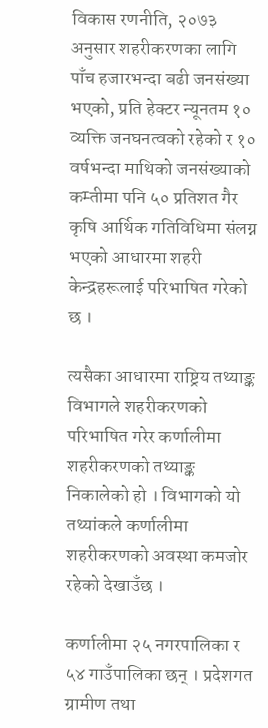विकास रणनीति, २०७३ अनुसार शहरीकरणका लागि पाँच हजारभन्दा बढी जनसंख्या भएको, प्रति हेक्टर न्यूनतम १० व्यक्ति जनघनत्वको रहेको र १० वर्षभन्दा माथिको जनसंख्याको कम्तीमा पनि ५० प्रतिशत गैर कृषि आर्थिक गतिविधिमा संलग्न भएको आधारमा शहरी केन्द्रहरूलाई परिभाषित गरेको छ ।

त्यसैका आधारमा राष्ट्रिय तथ्याङ्क विभागले शहरीकरणको परिभाषित गरेर कर्णालीमा शहरीकरणको तथ्याङ्क निकालेको हो । विभागको यो तथ्यांकले कर्णालीमा शहरीकरणको अवस्था कमजोर रहेको देखाउँछ ।

कर्णालीमा २५ नगरपालिका र ५४ गाउँपालिका छन् । प्रदेशगत ग्रामीण तथा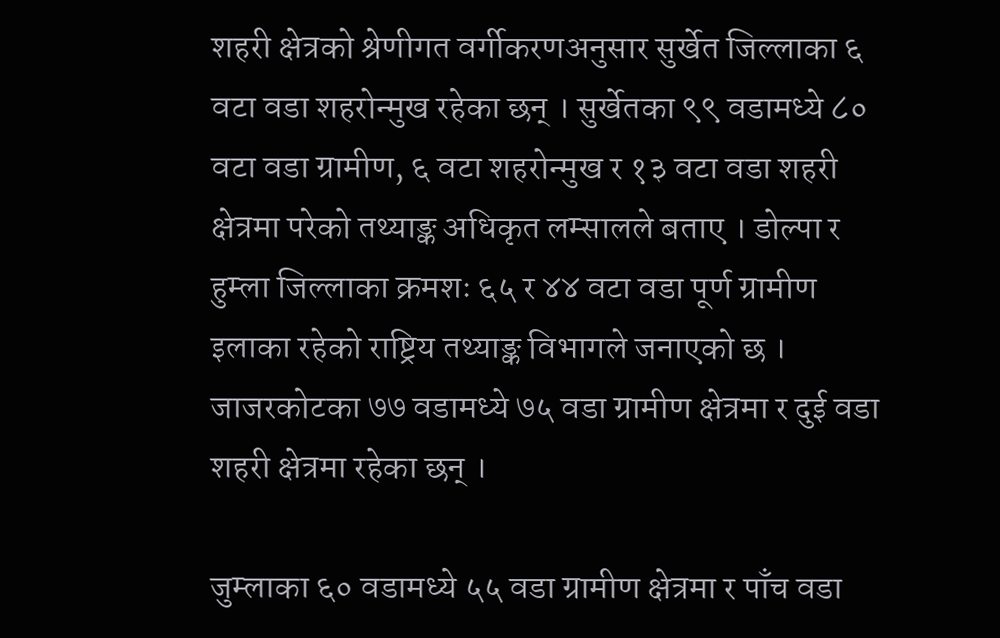शहरी क्षेत्रको श्रेणीगत वर्गीकरणअनुसार सुर्खेत जिल्लाका ६ वटा वडा शहरोन्मुख रहेका छन् । सुर्खेतका ९९ वडामध्ये ८० वटा वडा ग्रामीण, ६ वटा शहरोन्मुख र १३ वटा वडा शहरी क्षेत्रमा परेको तथ्याङ्क अधिकृत लम्सालले बताए । डोल्पा र हुम्ला जिल्लाका क्रमशः ६५ र ४४ वटा वडा पूर्ण ग्रामीण इलाका रहेको राष्ट्रिय तथ्याङ्क विभागले जनाएको छ । जाजरकोटका ७७ वडामध्ये ७५ वडा ग्रामीण क्षेत्रमा र दुई वडा शहरी क्षेत्रमा रहेका छन् ।

जुम्लाका ६० वडामध्ये ५५ वडा ग्रामीण क्षेत्रमा र पाँच वडा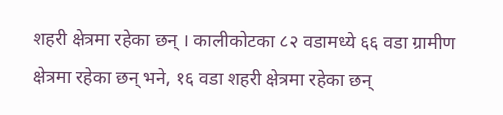शहरी क्षेत्रमा रहेका छन् । कालीकोटका ८२ वडामध्ये ६६ वडा ग्रामीण क्षेत्रमा रहेका छन् भने, १६ वडा शहरी क्षेत्रमा रहेका छन्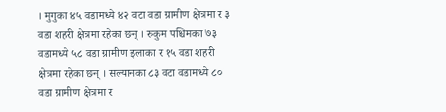। मुगुका ४५ वडामध्ये ४२ वटा वडा ग्रामीण क्षेत्रमा र ३ वडा शहरी क्षेत्रमा रहेका छन् । रुकुम पश्चिमका ७३ वडामध्ये ५८ वडा ग्रामीण इलाका र १५ वडा शहरी क्षेत्रमा रहेका छन् । सल्यानका ८३ वटा वडामध्ये ८० वडा ग्रामीण क्षेत्रमा र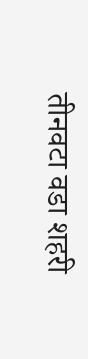तीनवटा वडा शहरी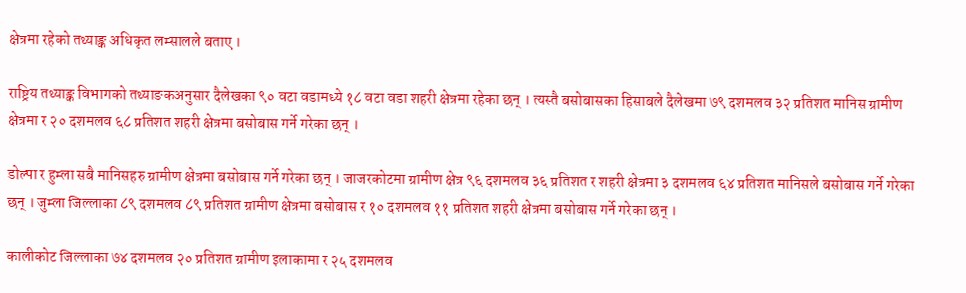क्षेत्रमा रहेको तथ्याङ्क अधिकृत लम्सालले बताए ।

राष्ट्रिय तथ्याङ्क विभागको तथ्याङकअनुसार दैलेखका ९० वटा वडामध्ये १८ वटा वडा शहरी क्षेत्रमा रहेका छन् । त्यस्तै बसोबासका हिसाबले दैलेखमा ७९ दशमलव ३२ प्रतिशत मानिस ग्रामीण क्षेत्रमा र २० दशमलव ६८ प्रतिशत शहरी क्षेत्रमा बसोबास गर्ने गरेका छन् ।

डोल्पा र हुम्ला सबै मानिसहरु ग्रामीण क्षेत्रमा बसोबास गर्ने गरेका छन् । जाजरकोटमा ग्रामीण क्षेत्र ९६ दशमलव ३६ प्रतिशत र शहरी क्षेत्रमा ३ दशमलव ६४ प्रतिशत मानिसले बसोबास गर्ने गरेका छन् । जुम्ला जिल्लाका ८९ दशमलव ८९ प्रतिशत ग्रामीण क्षेत्रमा बसोबास र १० दशमलव ११ प्रतिशत शहरी क्षेत्रमा बसोबास गर्ने गरेका छन् ।

कालीकोट जिल्लाका ७४ दशमलव २० प्रतिशत ग्रामीण इलाकामा र २५ दशमलव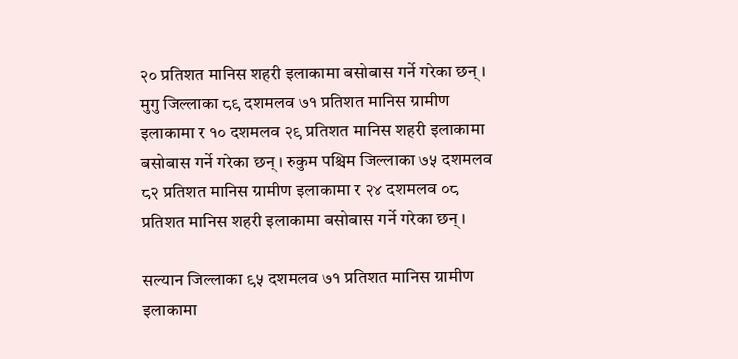२० प्रतिशत मानिस शहरी इलाकामा बसोबास गर्ने गरेका छन् । मुगु जिल्लाका ८९ दशमलव ७१ प्रतिशत मानिस ग्रामीण इलाकामा र १० दशमलव २९ प्रतिशत मानिस शहरी इलाकामा बसोबास गर्ने गरेका छन् । रुकुम पश्चिम जिल्लाका ७५ दशमलव ८२ प्रतिशत मानिस ग्रामीण इलाकामा र २४ दशमलव ०८ प्रतिशत मानिस शहरी इलाकामा बसोबास गर्ने गरेका छन् ।

सल्यान जिल्लाका ९५ दशमलव ७१ प्रतिशत मानिस ग्रामीण इलाकामा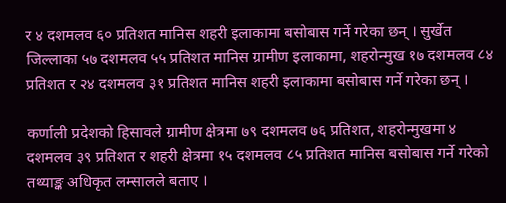र ४ दशमलव ६० प्रतिशत मानिस शहरी इलाकामा बसोबास गर्ने गरेका छन् । सुर्खेत जिल्लाका ५७ दशमलव ५५ प्रतिशत मानिस ग्रामीण इलाकामा, शहरोन्मुख १७ दशमलव ८४ प्रतिशत र २४ दशमलव ३१ प्रतिशत मानिस शहरी इलाकामा बसोबास गर्ने गरेका छन् ।

कर्णाली प्रदेशको हिसावले ग्रामीण क्षेत्रमा ७९ दशमलव ७६ प्रतिशत, शहरोन्मुखमा ४ दशमलव ३९ प्रतिशत र शहरी क्षेत्रमा १५ दशमलव ८५ प्रतिशत मानिस बसोबास गर्ने गरेको तथ्याङ्क अधिकृत लम्सालले बताए ।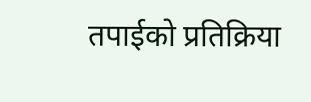तपाईको प्रतिक्रिया